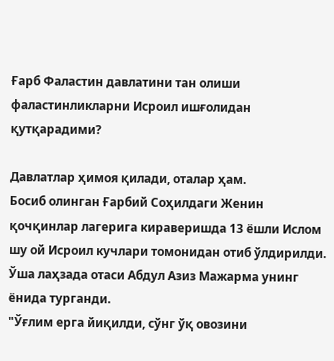Ғарб Фаластин давлатини тан олиши фаластинликларни Исроил ишғолидан қутқарадими?

Давлатлар ҳимоя қилади, оталар ҳам.
Босиб олинган Ғарбий Соҳилдаги Женин қочқинлар лагерига кираверишда 13 ёшли Ислом шу ой Исроил кучлари томонидан отиб ўлдирилди. Ўша лаҳзада отаси Абдул Азиз Мажарма унинг ёнида турганди.
"Ўғлим ерга йиқилди, сўнг ўқ овозини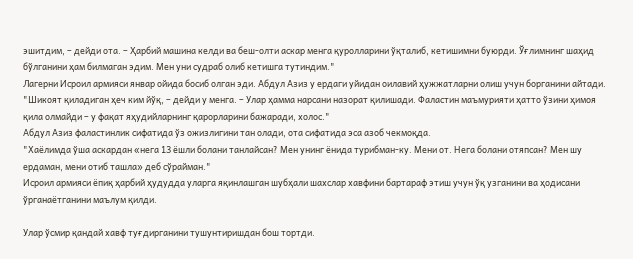эшитдим, – дейди ота. – Ҳарбий машина келди ва беш-олти аскар менга қуролларини ўқталиб, кетишимни буюрди. Ўғлимнинг шаҳид бўлганини ҳам билмаган эдим. Мен уни судраб олиб кетишга тутиндим."
Лагерни Исроил армияси январ ойида босиб олган эди. Абдул Азиз у ердаги уйидан оилавий ҳужжатларни олиш учун борганини айтади.
"Шикоят қиладиган ҳеч ким йўқ, – дейди у менга. – Улар ҳамма нарсани назорат қилишади. Фаластин маъмурияти ҳатто ўзини ҳимоя қила олмайди – у фақат яҳудийларнинг қарорларини бажаради, холос."
Абдул Азиз фаластинлик сифатида ўз ожизлигини тан олади, ота сифатида эса азоб чекмоқда.
"Хаёлимда ўша аскардан «нега 13 ёшли болани танлайсан? Мен унинг ёнида турибман-ку. Мени от. Нега болани отяпсан? Мен шу ердаман, мени отиб ташла» деб сўрайман."
Исроил армияси ёпиқ ҳарбий ҳудудда уларга яқинлашган шубҳали шахслар хавфини бартараф этиш учун ўқ узганини ва ҳодисани ўрганаётганини маълум қилди.

Улар ўсмир қандай хавф туғдирганини тушунтиришдан бош тортди.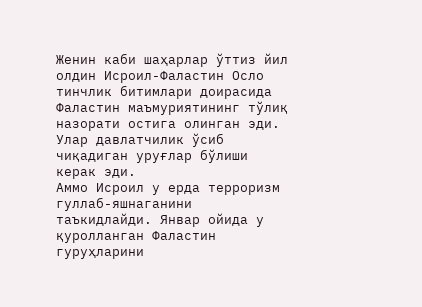Женин каби шаҳарлар ўттиз йил олдин Исроил-Фаластин Осло тинчлик битимлари доирасида Фаластин маъмуриятининг тўлиқ назорати остига олинган эди.
Улар давлатчилик ўсиб чиқадиган уруғлар бўлиши керак эди.
Аммо Исроил у ерда терроризм гуллаб-яшнаганини таъкидлайди. Январ ойида у қуролланган Фаластин гуруҳларини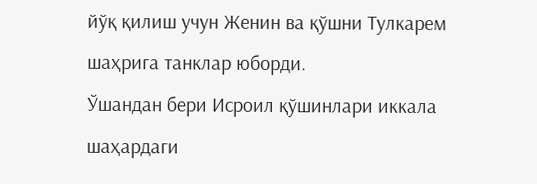йўқ қилиш учун Женин ва қўшни Тулкарем шаҳрига танклар юборди.
Ўшандан бери Исроил қўшинлари иккала шаҳардаги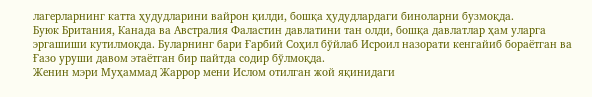лагерларнинг катта ҳудудларини вайрон қилди, бошқа ҳудудлардаги биноларни бузмоқда.
Буюк Британия, Канада ва Австралия Фаластин давлатини тан олди, бошқа давлатлар ҳам уларга эргашиши кутилмоқда. Буларнинг бари Ғарбий Соҳил бўйлаб Исроил назорати кенгайиб бораётган ва Ғазо уруши давом этаётган бир пайтда содир бўлмоқда.
Женин мэри Муҳаммад Жаррор мени Ислом отилган жой яқинидаги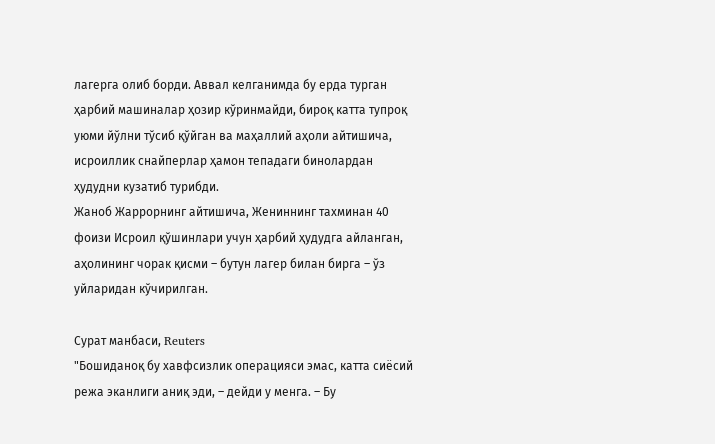лагерга олиб борди. Аввал келганимда бу ерда турган ҳарбий машиналар ҳозир кўринмайди, бироқ катта тупроқ уюми йўлни тўсиб қўйган ва маҳаллий аҳоли айтишича, исроиллик снайперлар ҳамон тепадаги бинолардан ҳудудни кузатиб турибди.
Жаноб Жаррорнинг айтишича, Жениннинг тахминан 40 фоизи Исроил қўшинлари учун ҳарбий ҳудудга айланган, аҳолининг чорак қисми – бутун лагер билан бирга – ўз уйларидан кўчирилган.

Сурат манбаси, Reuters
"Бошиданоқ бу хавфсизлик операцияси эмас, катта сиёсий режа эканлиги аниқ эди, – дейди у менга. – Бу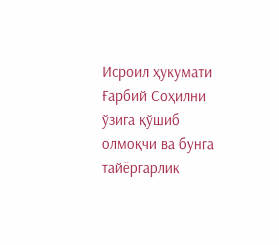Исроил ҳукумати Ғарбий Соҳилни ўзига қўшиб олмоқчи ва бунга тайёргарлик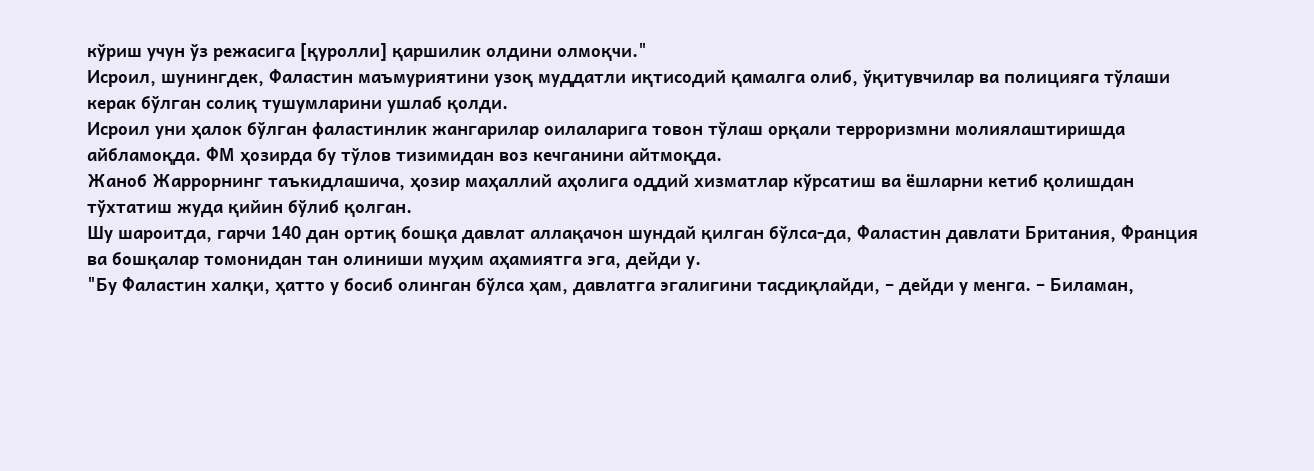кўриш учун ўз режасига [қуролли] қаршилик олдини олмоқчи."
Исроил, шунингдек, Фаластин маъмуриятини узоқ муддатли иқтисодий қамалга олиб, ўқитувчилар ва полицияга тўлаши керак бўлган солиқ тушумларини ушлаб қолди.
Исроил уни ҳалок бўлган фаластинлик жангарилар оилаларига товон тўлаш орқали терроризмни молиялаштиришда айбламоқда. ФМ ҳозирда бу тўлов тизимидан воз кечганини айтмоқда.
Жаноб Жаррорнинг таъкидлашича, ҳозир маҳаллий аҳолига оддий хизматлар кўрсатиш ва ёшларни кетиб қолишдан тўхтатиш жуда қийин бўлиб қолган.
Шу шароитда, гарчи 140 дан ортиқ бошқа давлат аллақачон шундай қилган бўлса-да, Фаластин давлати Британия, Франция ва бошқалар томонидан тан олиниши муҳим аҳамиятга эга, дейди у.
"Бу Фаластин халқи, ҳатто у босиб олинган бўлса ҳам, давлатга эгалигини тасдиқлайди, – дейди у менга. – Биламан,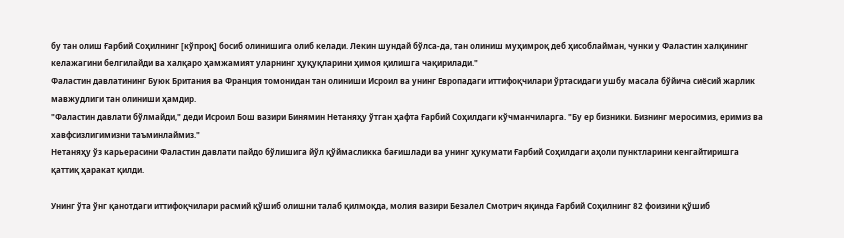бу тан олиш Ғарбий Соҳилнинг [кўпроқ] босиб олинишига олиб келади. Лекин шундай бўлса-да, тан олиниш муҳимроқ деб ҳисоблайман, чунки у Фаластин халқининг келажагини белгилайди ва халқаро ҳамжамият уларнинг ҳуқуқларини ҳимоя қилишга чақирилади."
Фаластин давлатининг Буюк Британия ва Франция томонидан тан олиниши Исроил ва унинг Европадаги иттифоқчилари ўртасидаги ушбу масала бўйича сиёсий жарлик мавжудлиги тан олиниши ҳамдир.
"Фаластин давлати бўлмайди," деди Исроил Бош вазири Бинямин Нетаняҳу ўтган ҳафта Ғарбий Соҳилдаги кўчманчиларга. "Бу ер бизники. Бизнинг меросимиз, еримиз ва хавфсизлигимизни таъминлаймиз."
Нетаняҳу ўз карьерасини Фаластин давлати пайдо бўлишига йўл қўймасликка бағишлади ва унинг ҳукумати Ғарбий Соҳилдаги аҳоли пунктларини кенгайтиришга қаттиқ ҳаракат қилди.

Унинг ўта ўнг қанотдаги иттифоқчилари расмий қўшиб олишни талаб қилмоқда, молия вазири Безалел Смотрич яқинда Ғарбий Соҳилнинг 82 фоизини қўшиб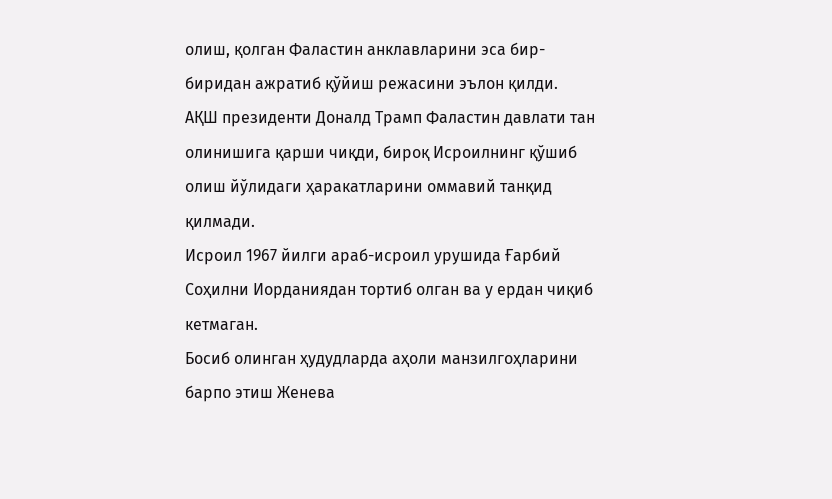олиш, қолган Фаластин анклавларини эса бир-биридан ажратиб қўйиш режасини эълон қилди.
АҚШ президенти Доналд Трамп Фаластин давлати тан олинишига қарши чиқди, бироқ Исроилнинг қўшиб олиш йўлидаги ҳаракатларини оммавий танқид қилмади.
Исроил 1967 йилги араб-исроил урушида Ғарбий Соҳилни Иорданиядан тортиб олган ва у ердан чиқиб кетмаган.
Босиб олинган ҳудудларда аҳоли манзилгоҳларини барпо этиш Женева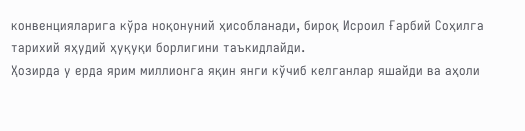конвенцияларига кўра ноқонуний ҳисобланади, бироқ Исроил Ғарбий Соҳилга тарихий яҳудий ҳуқуқи борлигини таъкидлайди.
Ҳозирда у ерда ярим миллионга яқин янги кўчиб келганлар яшайди ва аҳоли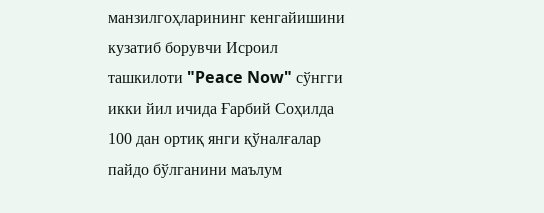манзилгоҳларининг кенгайишини кузатиб борувчи Исроил ташкилоти "Peace Now" сўнгги икки йил ичида Ғарбий Соҳилда 100 дан ортиқ янги қўналғалар пайдо бўлганини маълум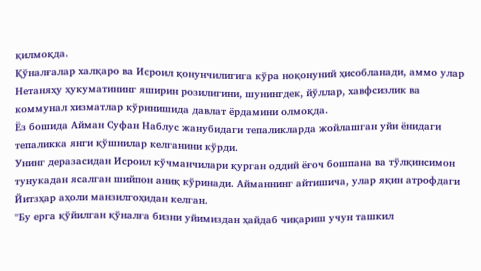қилмоқда.
Қўналғалар халқаро ва Исроил қонунчилигига кўра ноқонуний ҳисобланади, аммо улар Нетаняҳу ҳукуматининг яширин розилигини, шунингдек, йўллар, хавфсизлик ва коммунал хизматлар кўринишида давлат ёрдамини олмоқда.
Ёз бошида Айман Суфан Наблус жанубидаги тепаликларда жойлашган уйи ёнидаги тепаликка янги қўшнилар келганини кўрди.
Унинг деразасидан Исроил кўчманчилари қурган оддий ёғоч бошпана ва тўлқинсимон тунукадан ясалган шийпон аниқ кўринади. Айманнинг айтишича, улар яқин атрофдаги Йитзҳар аҳоли манзилгоҳидан келган.
"Бу ерга қўйилган қўналға бизни уйимиздан ҳайдаб чиқариш учун ташкил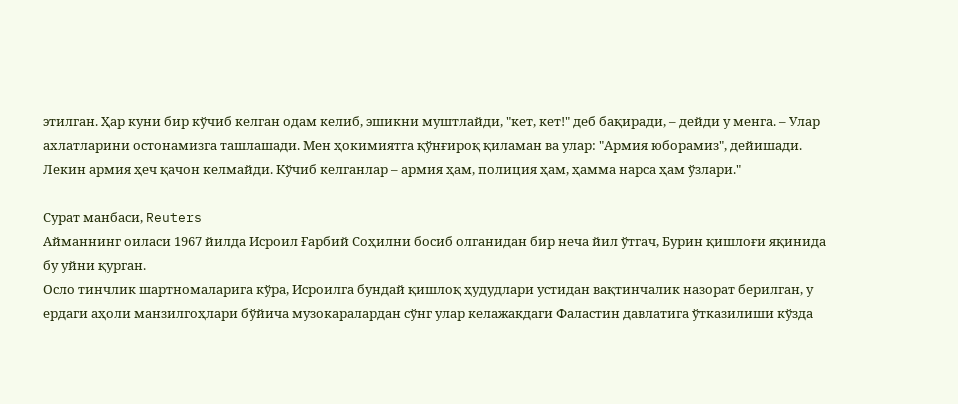этилган. Ҳар куни бир кўчиб келган одам келиб, эшикни муштлайди, "кет, кет!" деб бақиради, – дейди у менга. – Улар ахлатларини остонамизга ташлашади. Мен ҳокимиятга қўнғироқ қиламан ва улар: "Армия юборамиз", дейишади. Лекин армия ҳеч қачон келмайди. Кўчиб келганлар – армия ҳам, полиция ҳам, ҳамма нарса ҳам ўзлари."

Сурат манбаси, Reuters
Айманнинг оиласи 1967 йилда Исроил Ғарбий Соҳилни босиб олганидан бир неча йил ўтгач, Бурин қишлоғи яқинида бу уйни қурган.
Осло тинчлик шартномаларига кўра, Исроилга бундай қишлоқ ҳудудлари устидан вақтинчалик назорат берилган, у ердаги аҳоли манзилгоҳлари бўйича музокаралардан сўнг улар келажакдаги Фаластин давлатига ўтказилиши кўзда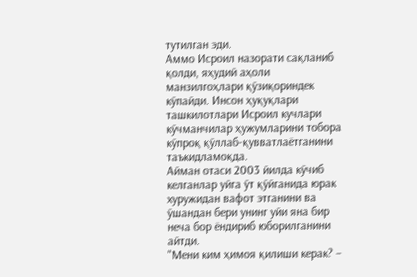тутилган эди.
Аммо Исроил назорати сақланиб қолди, яҳудий аҳоли манзилгоҳлари қўзиқориндек кўпайди. Инсон ҳуқуқлари ташкилотлари Исроил кучлари кўчманчилар ҳужумларини тобора кўпроқ қўллаб-қувватлаётганини таъкидламоқда.
Айман отаси 2003 йилда кўчиб келганлар уйга ўт қўйганида юрак хуружидан вафот этганини ва ўшандан бери унинг уйи яна бир неча бор ёндириб юборилганини айтди.
"Мени ким ҳимоя қилиши керак? –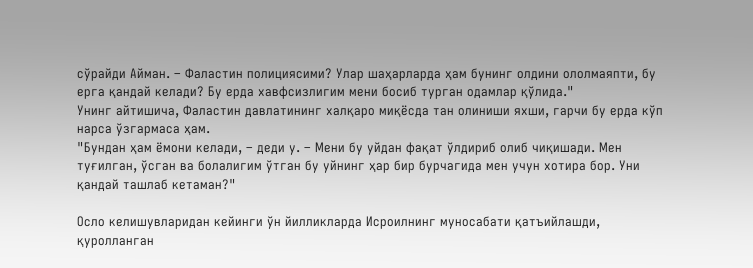сўрайди Айман. – Фаластин полициясими? Улар шаҳарларда ҳам бунинг олдини ололмаяпти, бу ерга қандай келади? Бу ерда хавфсизлигим мени босиб турган одамлар қўлида."
Унинг айтишича, Фаластин давлатининг халқаро миқёсда тан олиниши яхши, гарчи бу ерда кўп нарса ўзгармаса ҳам.
"Бундан ҳам ёмони келади, – деди у. – Мени бу уйдан фақат ўлдириб олиб чиқишади. Мен туғилган, ўсган ва болалигим ўтган бу уйнинг ҳар бир бурчагида мен учун хотира бор. Уни қандай ташлаб кетаман?"

Осло келишувларидан кейинги ўн йилликларда Исроилнинг муносабати қатъийлашди, қуролланган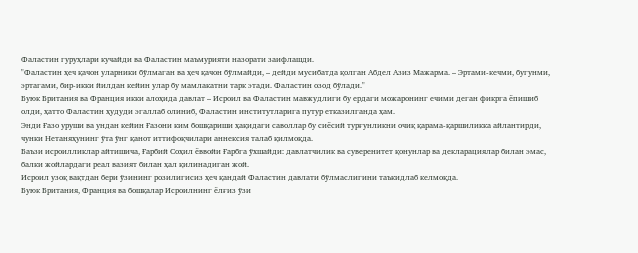Фаластин гуруҳлари кучайди ва Фаластин маъмурияти назорати заифлашди.
"Фаластин ҳеч қачон уларники бўлмаган ва ҳеч қачон бўлмайди, – дейди мусибатда қолган Абдел Азиз Мажарма. – Эртами-кечми, бугунми, эртагами, бир-икки йилдан кейин улар бу мамлакатни тарк этади. Фаластин озод бўлади."
Буюк Британия ва Франция икки алоҳида давлат – Исроил ва Фаластин мавжудлиги бу ердаги можаронинг ечими деган фикрга ёпишиб олди, ҳатто Фаластин ҳудуди эгаллаб олиниб, Фаластин институтларига путур етказилганда ҳам.
Энди Ғазо уруши ва ундан кейин Ғазони ким бошқариши ҳақидаги саволлар бу сиёсий турғунликни очиқ қарама-қаршиликка айлантирди, чунки Нетаняҳунинг ўта ўнг қанот иттифоқчилари аннексия талаб қилмоқда.
Баъзи исроилликлар айтишича, Ғарбий Соҳил ёввойи Ғарбга ўхшайди: давлатчилик ва суверенитет қонунлар ва декларациялар билан эмас, балки жойлардаги реал вазият билан ҳал қилинадиган жой.
Исроил узоқ вақтдан бери ўзининг розилигисиз ҳеч қандай Фаластин давлати бўлмаслигини таъкидлаб келмоқда.
Буюк Британия, Франция ва бошқалар Исроилнинг ёлғиз ўзи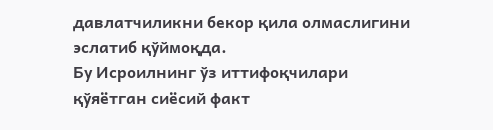давлатчиликни бекор қила олмаслигини эслатиб қўймоқда.
Бу Исроилнинг ўз иттифоқчилари қўяётган сиёсий факт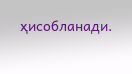ҳисобланади.